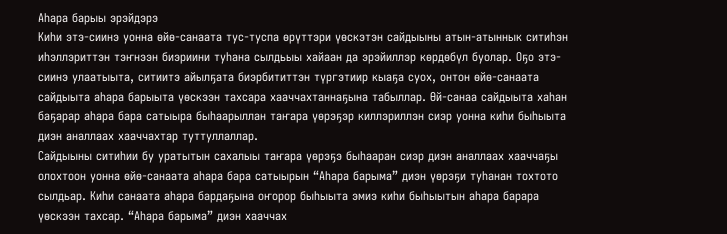Аһара барыы эрэйдэрэ
Киһи этэ-сиинэ уонна өйө-санаата тус-туспа өрүттэри үөскэтэн сайдыыны атын-атыннык ситиһэн иһэллэриттэн тэҥнээн биэриини туһана сылдьыы хайаан да эрэйиллэр көрдөбүл буолар. Оҕо этэ-сиинэ улаатыыта, ситиитэ айылҕата биэрбититтэн түргэтиир кыаҕа суох, онтон өйө-санаата сайдыыта аһара барыыта үөскээн тахсара хааччахтаннаҕына табыллар. Өй-санаа сайдыыта хаһан баҕарар аһара бара сатыыра быһаарыллан таҥара үөрэҕэр киллэриллэн сиэр уонна киһи быһыыта диэн аналлаах хааччахтар туттуллаллар.
Сайдыыны ситиһии бу уратытын сахалыы таҥара үөрэҕэ быһааран сиэр диэн аналлаах хааччаҕы олохтоон уонна өйө-санаата аһара бара сатыырын “Аһара барыма” диэн үөрэҕи туһанан тохтото сылдьар. Киһи санаата аһара бардаҕына оҥорор быһыыта эмиэ киһи быһыытын аһара барара үөскээн тахсар. “Аһара барыма” диэн хааччах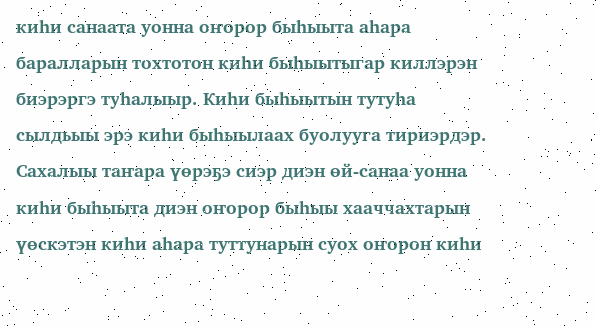киһи санаата уонна оҥорор быһыыта аһара баралларын тохтотон киһи быһыытыгар киллэрэн биэрэргэ туһалыыр. Киһи быһыытын тутуһа сылдьыы эрэ киһи быһыылаах буолууга тириэрдэр.
Сахалыы таҥара үөрэҕэ сиэр диэн өй-санаа уонна киһи быһыыта диэн оҥорор быһыы хааччахтарын үөскэтэн киһи аһара туттунарын суох оҥорон киһи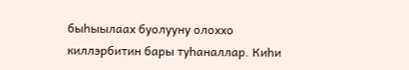быһыылаах буолууну олоххо киллэрбитин бары туһаналлар. Киһи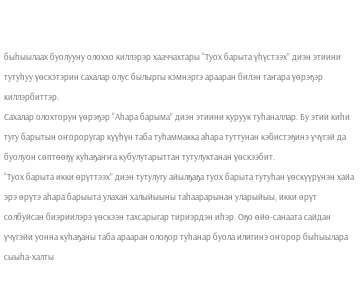быһыылаах буолууну олоххо киллэрэр хааччахтары “Туох барыта үһүстээх” диэн этиини тутуһуу үөскэтэрин сахалар олус былыргы кэмнэргэ арааран билэн таҥара үөрэҕэр киллэрбиттэр.
Сахалар олохторун үөрэҕэр “Аһара барыма” диэн этиини куруук туһаналлар. Бу этии киһи тугу барытын оҥороругар күүһүн таба туһаммакка аһара туттунан кэбистэҕинэ үчүгэй да буолуон сөптөөҕү куһаҕаҥҥа кубулутарыттан тутулуктанан үөскээбит.
“Туох барыта икки өрүттээх” диэн тутулугу айылҕаҕа туох барыта тутуһан үөскүүрүнэн хайа эрэ өрүтэ аһара барыыта улахан халыйыыны таһаарарынан уларыйыы, икки өрүт солбуйсан биэриилэрэ үөскээн тахсарыгар тириэрдэн иһэр. Оҕо өйө-санаата сайдан үчүгэйи уонна куһаҕаны таба арааран олоҕор туһанар буола илигинэ оҥорор быһыылара сыыһа-халты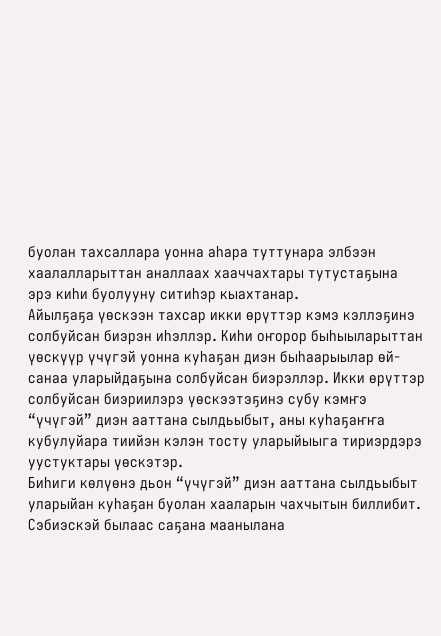буолан тахсаллара уонна аһара туттунара элбээн хаалалларыттан аналлаах хааччахтары тутустаҕына эрэ киһи буолууну ситиһэр кыахтанар.
Айылҕаҕа үөскээн тахсар икки өрүттэр кэмэ кэллэҕинэ солбуйсан биэрэн иһэллэр. Киһи оҥорор быһыыларыттан үөскүүр үчүгэй уонна куһаҕан диэн быһаарыылар өй-санаа уларыйдаҕына солбуйсан биэрэллэр. Икки өрүттэр солбуйсан биэриилэрэ үөскээтэҕинэ субу кэмҥэ “үчүгэй” диэн ааттана сылдьыбыт, аны куһаҕаҥҥа кубулуйара тиийэн кэлэн тосту уларыйыыга тириэрдэрэ уустуктары үөскэтэр.
Биһиги көлүөнэ дьон “үчүгэй” диэн ааттана сылдьыбыт уларыйан куһаҕан буолан хааларын чахчытын биллибит. Сэбиэскэй былаас саҕана маанылана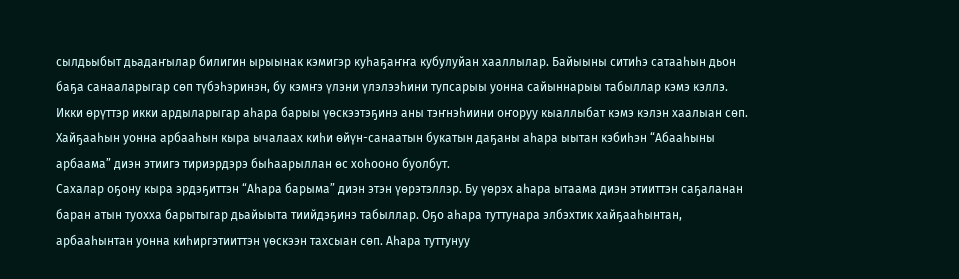сылдьыбыт дьадаҥылар билигин ырыынак кэмигэр куһаҕаҥҥа кубулуйан хааллылар. Байыыны ситиһэ сатааһын дьон баҕа санааларыгар сөп түбэһэринэн, бу кэмҥэ үлэни үлэлээһини тупсарыы уонна сайыннарыы табыллар кэмэ кэллэ.
Икки өрүттэр икки ардыларыгар аһара барыы үөскээтэҕинэ аны тэҥнэһиини оҥоруу кыаллыбат кэмэ кэлэн хаалыан сөп. Хайҕааһын уонна арбааһын кыра ычалаах киһи өйүн-санаатын букатын даҕаны аһара ыытан кэбиһэн “Абааһыны арбаама” диэн этиигэ тириэрдэрэ быһаарыллан өс хоһооно буолбут.
Сахалар оҕону кыра эрдэҕиттэн “Аһара барыма” диэн этэн үөрэтэллэр. Бу үөрэх аһара ытаама диэн этииттэн саҕаланан баран атын туохха барытыгар дьайыыта тиийдэҕинэ табыллар. Оҕо аһара туттунара элбэхтик хайҕааһынтан, арбааһынтан уонна киһиргэтииттэн үөскээн тахсыан сөп. Аһара туттунуу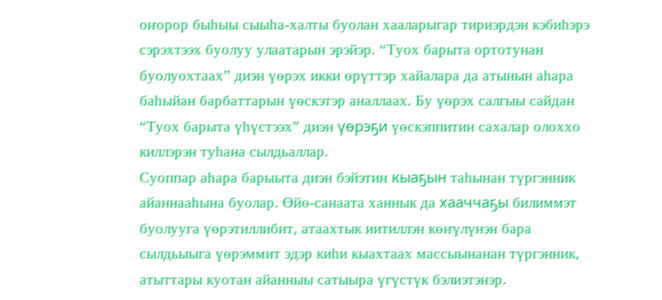оҥорор быһыы сыыһа-халты буолан хааларыгар тириэрдэн кэбиһэрэ сэрэхтээх буолуу улаатарын эрэйэр. “Туох барыта ортотунан буолуохтаах” диэн үөрэх икки өрүттэр хайалара да атынын аһара баһыйан барбаттарын үөскэтэр аналлаах. Бу үөрэх салгыы сайдан “Туох барыта үһүстээх” диэн үөрэҕи үөскэппитин сахалар олоххо киллэрэн туһана сылдьаллар.
Суоппар аһара барыыта диэн бэйэтин кыаҕын таһынан түргэнник айаннааһына буолар. Өйө-санаата ханнык да хааччаҕы билиммэт буолууга үөрэтиллибит, атаахтык иитиллэн көҥүлүнэн бара сылдьыыга үөрэммит эдэр киһи кыахтаах массыынанан түргэнник, атыттары куотан айанныы сатыыра үгүстүк бэлиэтэнэр.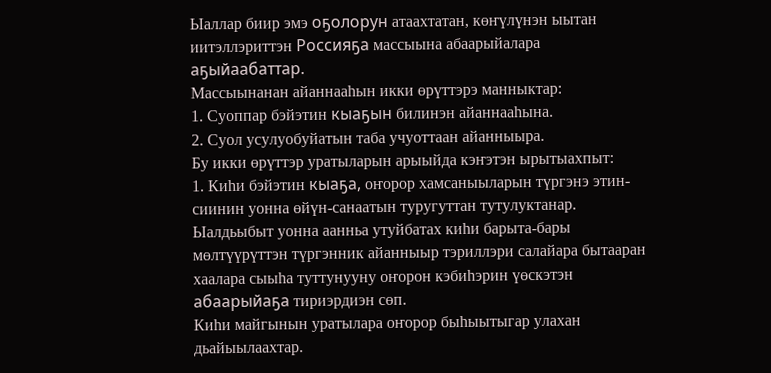Ыаллар биир эмэ оҕолорун атаахтатан, көҥүлүнэн ыытан иитэллэриттэн Россияҕа массыына абаарыйалара аҕыйаабаттар.
Массыынанан айаннааһын икки өрүттэрэ манныктар:
1. Суоппар бэйэтин кыаҕын билинэн айаннааһына.
2. Суол усулуобуйатын таба учуоттаан айанныыра.
Бу икки өрүттэр уратыларын арыыйда кэҥэтэн ырытыахпыт:
1. Киһи бэйэтин кыаҕа, оҥорор хамсаныыларын түргэнэ этин-сиинин уонна өйүн-санаатын туругуттан тутулуктанар. Ыалдьыбыт уонна аанньа утуйбатах киһи барыта-бары мөлтүүрүттэн түргэнник айанныыр тэриллэри салайара бытааран хаалара сыыһа туттунууну оҥорон кэбиһэрин үөскэтэн абаарыйаҕа тириэрдиэн сөп.
Киһи майгынын уратылара оҥорор быһыытыгар улахан дьайыылаахтар.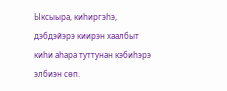Ыксыыра, киһиргэһэ, дэбдэйэрэ киирэн хаалбыт киһи аһара туттунан кэбиһэрэ элбиэн сөп.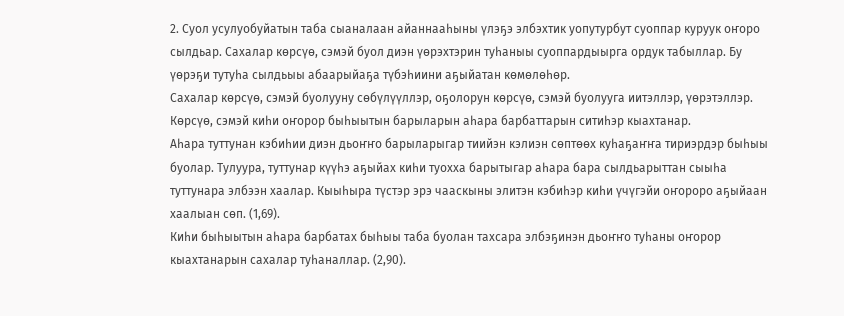2. Суол усулуобуйатын таба сыаналаан айаннааһыны үлэҕэ элбэхтик уопутурбут суоппар куруук оҥоро сылдьар. Сахалар көрсүө, сэмэй буол диэн үөрэхтэрин туһаныы суоппардыырга ордук табыллар. Бу үөрэҕи тутуһа сылдьыы абаарыйаҕа түбэһиини аҕыйатан көмөлөһөр.
Сахалар көрсүө, сэмэй буолууну сөбүлүүллэр, оҕолорун көрсүө, сэмэй буолууга иитэллэр, үөрэтэллэр. Көрсүө, сэмэй киһи оҥорор быһыытын барыларын аһара барбаттарын ситиһэр кыахтанар.
Аһара туттунан кэбиһии диэн дьоҥҥо барыларыгар тиийэн кэлиэн сөптөөх куһаҕаҥҥа тириэрдэр быһыы буолар. Тулуура, туттунар күүһэ аҕыйах киһи туохха барытыгар аһара бара сылдьарыттан сыыһа туттунара элбээн хаалар. Кыыһыра түстэр эрэ чааскыны элитэн кэбиһэр киһи үчүгэйи оҥороро аҕыйаан хаалыан сөп. (1,69).
Киһи быһыытын аһара барбатах быһыы таба буолан тахсара элбэҕинэн дьоҥҥо туһаны оҥорор кыахтанарын сахалар туһаналлар. (2,90).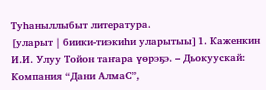Туһаныллыбыт литература.
[уларыт | биики-тиэкиһи уларытыы]1. Каженкин И.И. Улуу Тойон таҥара үөрэҕэ. – Дьокуускай: Компания “Дани АлмаС”,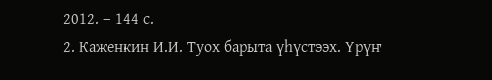2012. – 144 с.
2. Каженкин И.И. Туох барыта үһүстээх. Үрүҥ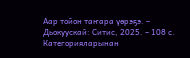Аар тойон таҥара үөрэҕэ. – Дьокуускай: Ситис, 2025. – 108 с.
Категорияларынан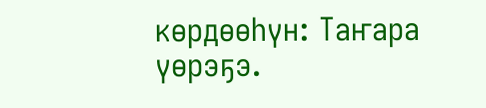көрдөөһүн: Таҥара үөрэҕэ.